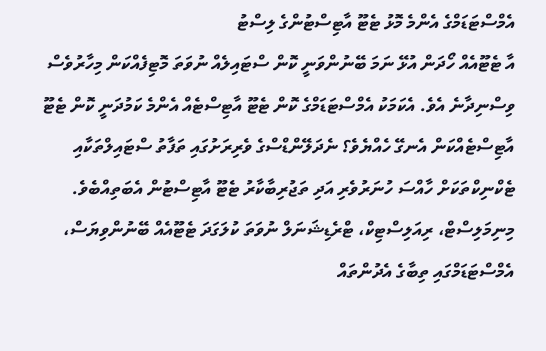އެމްސްޓަޑަމްގެ އެންމެ މޮޅު ޓެޓޫ އާޓިސްޓުންގެ ލިސްޓު
އާ ޓެޓޫއެއް ހޯދަން އުޅޭ ނަމަ ބޭނުންވަނީ ކޮން ސްޓައިލެއް ނުވަތަ މޮޓިފެއްކަން މިހާރުވެސް ވިސްނިދާނެ އެވެ. އެކަމަކު އެމްސްޓަޑަމްގެ ކޮން ޓެޓޫ އާޓިސްޓެއް އެންމެ ކަމުދަނީ ކޮން ޓެޓޫ އާޓިސްޓެއްކަން އެނގޭ ހެއްޔެވެ؟ ނެދަލޭންޑްސްގެ ވެރިރަށުގައި ތަފާތު ސްޓައިލްތަކާއި ޓެކްނިކްތަކަށް ހާއްސަ ހުނަރުވެރި އަދި ތަޖުރިބާކާރު ޓެޓޫ އާޓިސްޓުން އެބަތިއްބެވެ. މިނިމަލިސްޓް، ރިއަލިސްޓިކް، ޓްރެޑިޝަނަލް ނުވަތަ ކުލަގަދަ ޓެޓޫއެއް ބޭނުންވިޔަސް، އެމްސްޓަޑަމްގައި ތިބާގެ އެދުންތައް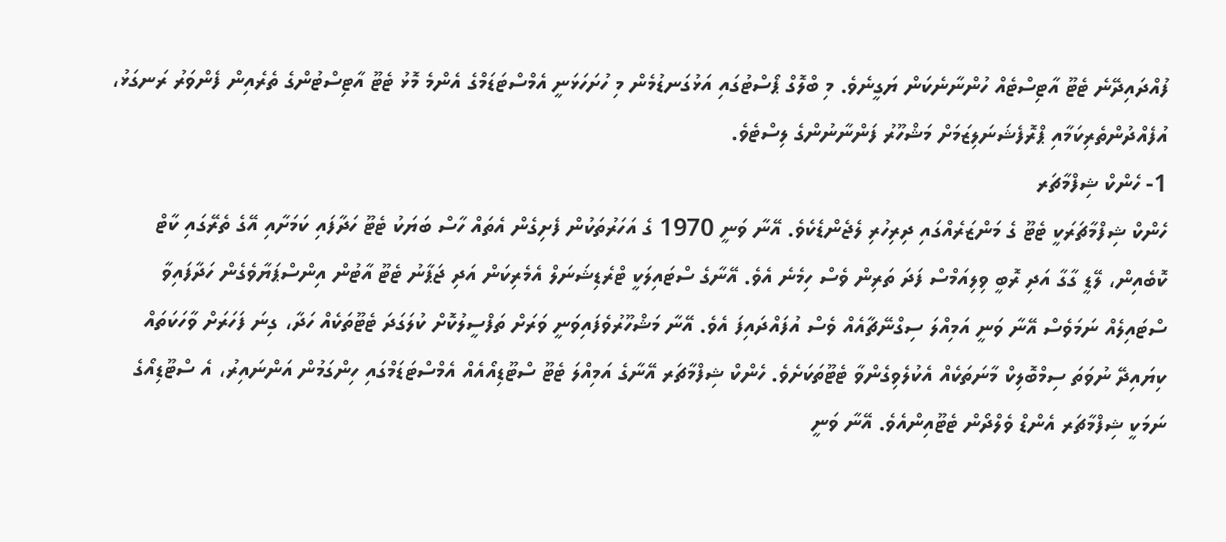ފުއްދައިދޭނެ ޓެޓޫ އާޓިސްޓެއް ހުންނާނެކަން ޔަގީނެވެ. މި ބްލޮގް ޕޯސްޓުގައި އަޅުގަނޑުމެން މި ހުށަހަޅަނީ އެމްސްޓަޑަމްގެ އެންމެ މޮޅު ޓެޓޫ އާޓިސްޓުންގެ ތެރެއިން ފެންވަރު ރަނގަޅު، އުފެއްދުންތެރިކަމާއި ޕްރޮފެޝަނަލިޒަމަށް މަޝްހޫރު ފަންނާނުންގެ ލިސްޓެވެ.
1- ހެންކް ޝިފްމާޗަރ
ހެންކް ޝިފްމާޗަރަކީ ޓެޓޫ ގެ މަންޒަރެއްގައި ދިރިހުރި ލެޖެންޑެކެވެ. އޭނާ ވަނީ 1970 ގެ އަހަރުތަކުން ފެށިގެން އެތައް ހާސް ބަޔަކު ޓެޓޫ ހަދާފައި ކަމަށާއި އޭގެ ތެރޭގައި ކާޓް ކޮބެއިން، ލޭޑީ ގާގާ އަދި ރޮބީ ވިލިއަމްސް ފަދަ ތަރިން ވެސް ހިމެނެ އެވެ. އޭނާގެ ސްޓައިލަކީ ޓްރެޑިޝަނަލް އެމެރިކަން އަދި ޖަޕާނު ޓެޓޫ އާޓުން އިންސްޕަޔާވެގެން ހަދާފައިވާ ސްޓައިލެއް ނަމަވެސް އޭނާ ވަނީ އަމިއްލަ ސިގްނޭޗާއެއް ވެސް އުފައްދައިފަ އެވެ. އޭނާ މަޝްހޫރުވެފައިވަނީ ވަރަށް ތަފްސީލުކޮށް ކުލަގަދަ ޓެޓޫތަކެއް ހަދާ، ގިނަ ފަހަރަށް ވާހަކަތައް ކިޔައިދޭ ނުވަތަ ސިމްބޮލިކް މާނަތަކެއް އެކުލެވިގެންވާ ޓެޓޫތަކަށެވެ. ހެންކް ޝިފްމާޗަރ އޭނާގެ އަމިއްލަ ޓެޓޫ ސްޓޫޑިއޯއެއް އެމްސްޓަޑަމްގައި ހިންގަމުން އަންނައިރު، އެ ސްޓޫޑިއޯގެ ނަމަކީ ޝިފްމާޗަރ އެންޑް ވެލްދޯން ޓެޓޫއިންއެވެ. އޭނާ ވަނީ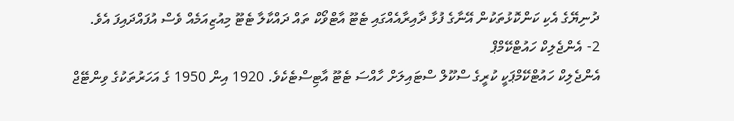ދުނިޔޭގެ އެކި ކަންކޮޅުތަކުން އޭނާގެ ފުޅާ ދާއިރާއެއްގައި ޓެޓޫ އާޓްވޯކް ތައް ދައްކާލާ ޓެޓޫ މިއުޒިއަމެއް ވެސް އުފައްދައިފަ އެވެ.
2- އެންޖެލިކް ހައުޓްކޭމްޕް
އެންޖެލިކް ހައުޓްކޭމްޕަކީ ކުރީގެ ސްކޫލް ސްޓައިލަށް ހާއްސަ ޓެޓޫ އާޓިސްޓެކެވެ. 1920 އިން 1950 ގެ އަހަރުތަކުގެ ވިންޓޭޖް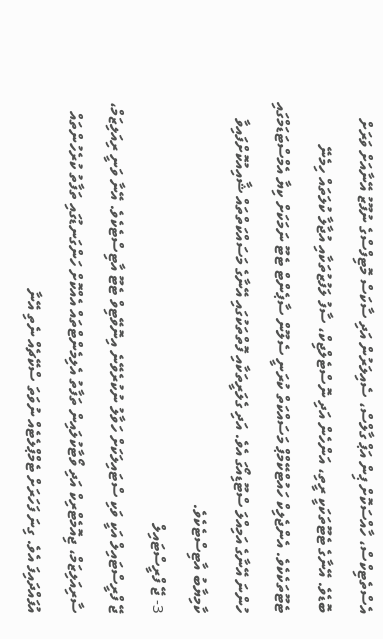އެސްތެޓިކްސް، ހާއްސަކޮށް ޕިން އަޕް ގާލްސް، ސެއިލަރުން އަދި ސާކަސް މޮޓިފްސްގެ ނުފޫޒު އޭނާއަށް ވަރަށް ބޮޑެވެ. އޭނާގެ ޓެޓޫތަކަކީ ރީތި، އަންހެން އަދި ނޮސްޓެލްޖިކް، ސާފު ލަފުޒުތަކާއި އުޖާލާ ކުލަތައް ހިމެނޭ ޓެޓޫތަކެކެވެ. އެންޖެލިކް ހައުޓްކޭމްޕް މަސައްކަތް ކުރަނީ ސެލޫން ސާޕެންޓް ޓެޓޫ ނަމަކަށް ކިޔާ އެމްސްޓަޑަމްގައި ހުންނަ އޭނާގެ އަމިއްލަ ސްޓޫޑިއޯގަ އެވެ. އަދި ގެލަރީތަކާއި ފޮތްތަކުގައި އޭނާގެ މަސައްކަތްތައް ޝާއިއުކޮށްފައިވާ ކާމިޔާބު އާޓިސްޓެކެވެ.
3- ޖޭ ފްރީސްޓައިލް
ޖޭ ފްރީސްޓައިލް އަކީ ވަކި ސްޓައިލަކަށް ހަވާލު ނުކުރެވޭނެ އިނޮވޭޓިވް ޓެޓޫ އާޓިސްޓެކެވެ. އޭނާ ވަނީ ރިއަލިޒަމް، ސާރިއަލިޒަމް، ޖިއޮމެޓްރިކް އަދި ވޯޓާކުލައިން ތަފާތު އެލިމެންޓްތައް އެއްކޮށް ހަންގަނޑުގައި ތަފާތު ކުރެހުންތައް އުފައްދައިފަ އެވެ. ގިނަ ފަހަރަށް ޓެމްޕްލެޓެއް ނުވަތަ ސްކޭޗެއް ނެތި އޭނާ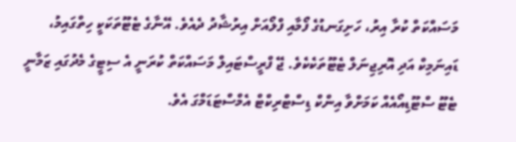މަސައްކަތް ކުރާ އިރު، ހަށިގަނޑުގެ ފޯމާއި ފްލޯއަށް އިރުޝާދު ދެއެވެ. އޭނާގެ ޓެޓޫތަކަކީ ހިތްގައިމު، ޑައިނަމިކް އަދި އޮރިޖިނަލް ޓެޓޫތަކެކެވެ. ޖޭ ފްރީސްޓައިލް މަސައްކަތް ކުރަނީ އެ ސިޓީގެ މެދުގައި ޒަމާނީ ޓެޓޫ ސްޓޫޑިއޯއެއް ކަމަށްވާ އިންކް ޑިސްޓްރިކްޓް އެމްސްޓަޑަމްގަ އެވެ.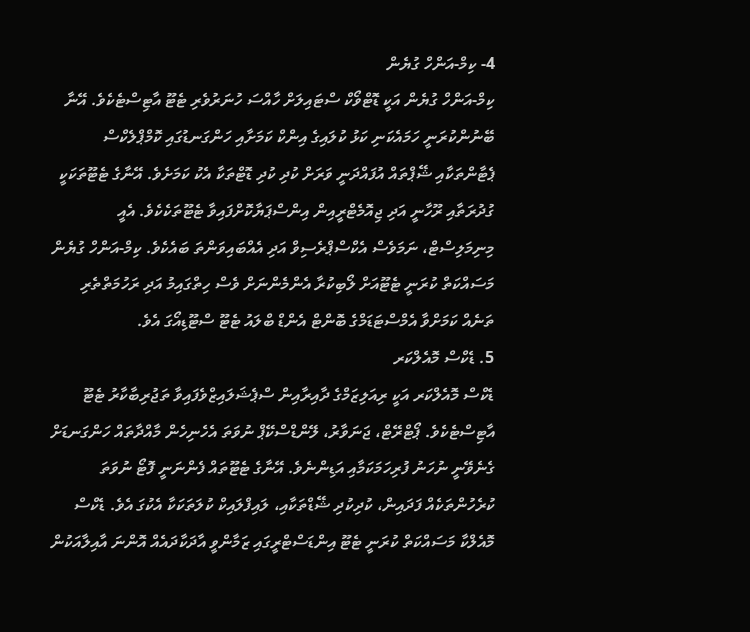4- ކިމް-އަންހް ގުޔެން
ކިމް-އަންހް ގުޔެން އަކީ ޑޮޓްވޯކް ސްޓައިލަށް ހާއްސަ ހުނަރުވެރި ޓެޓޫ އާޓިސްޓެކެވެ. އޭނާ ބޭނުންކުރަނީ ހަމައެކަނި ކަޅު ކުލައިގެ އިންކް ކަމަށާއި ހަންގަނޑުގައި ކޮމްޕްލެކްސް ޕެޓާންތަކާއި ޝޭޕްތައް އުފައްދަނީ ވަރަށް ކުދި ކުދި ޑޮޓްތަކާ އެކު ކަމަށެވެ. އޭނާގެ ޓެޓޫތަކަކީ ގުދުރަތާއި ރޫހާނީ އަދި ޖިއޮމެޓްރީއިން އިންސްޕަޔާކޮށްފައިވާ ޓެޓޫތަކެކެވެ. އެއީ މިނިމަލިސްޓް، ނަމަވެސް އެކްސްޕްރެސިވް އަދި އެއްބައިވަންތަ ބައެކެވެ. ކިމް-އަންހް ގުޔެން މަސައްކަތް ކުރަނީ ޓެޓޫއަށް ލޯބިކުރާ އެންމެންނަށް ވެސް ހިތްގައިމު އަދި ރަހުމަތްތެރި ތަނެއް ކަމަށްވާ އެމްސްޓަޑަމްގެ ބޮންޓް އެންޑް ބްލައު ޓެޓޫ ސްޓޫޑިއޯގަ އެވެ.
5. ޑެކްސް މޮއެލްކަރ
ޑެކްސް މޮއެލްކަރ އަކީ ރިއަލިޒަމްގެ ދާއިރާއިން ސްޕެޝަލައިޒްވެފައިވާ ތަޖުރިބާކާރު ޓެޓޫ އާޓިސްޓެކެވެ. ޕޯޓްރޭޓް، ޖަނަވާރު، ލޭންޑްސްކޭޕް ނުވަތަ އެހެނިހެން މާއްދާތައް ހަންގަނޑަށް ގެނެވޭނީ ނުހަނު ފުރިހަމަކަމާއި އަޑިންނެވެ. އޭނާގެ ޓެޓޫތައް ފެންނަނީ ފޮޓޯ ނުވަތަ ކުރެހުންތަކެއް ފަދައިން، ކުދިކުދި ޝޭޑްތަކާއި، ލައިފްލައިކް ކުލަތަކަކާ އެކުގަ އެވެ. ޑެކްސް މޮއެލްކާ މަސައްކަތް ކުރަނީ ޓެޓޫ އިންޑަސްޓްރީގައި ޒަމާންވީ އާދަކާދައެއް އޮންނަ އާއިލާއަކުން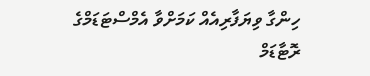ހިންގާ ވިޔަފާރިއެއް ކަމަށްވާ އެމްސްޓަޑަމްގެ ރޮޓާޑަމް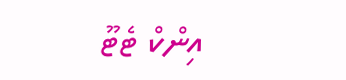އިންކް ޓެޓޫ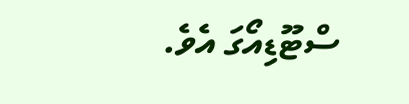ސްޓޫޑިއޯގަ އެވެ.